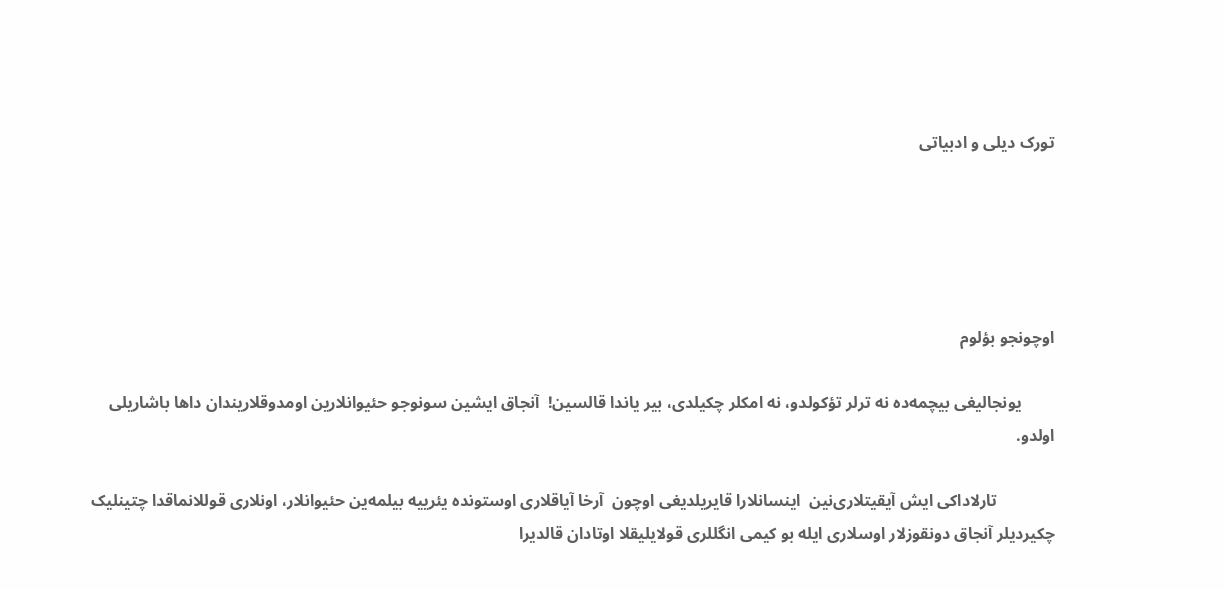تورک دیلی و ادبیاتی





اوچونجو بؤلوم

        یونجالیغی بیچمه‌ده نه ترلر تؤکولدو، نه امکلر چکیلدی، بیر یاندا قالسین!  آنجاق ایشین سونوجو حئیوانلارین اومدوقلاریندان داها باشاریلی اولدو.

              تارلاداکی ایش آیقیتلاری‌نین  اینسانلارا قایریلدیغی اوچون  آرخا آیاقلاری اوستونده یئرییه بیلمه‌ین حئیوانلار، اونلاری قوللانماقدا چتینلیک چکیردیلر آنجاق دونقوزلار اوسلاری ایله بو کیمی انگللری قولایلیقلا اوتادان قالدیرا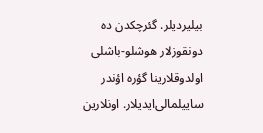بیلیردیلر. گئرچکدن ده دونقوزلار هوشلو-باشلی اولدوقلارینا گؤره اؤندر ساییلمالی‌ایدیلار. اونلارین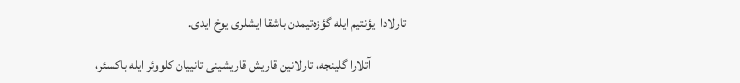تارلادا  یؤنتیم ایله گؤزه‌تیمدن باشقا ایشلری یوخ ایدی.

              آتلارا گلینجه، تارلانین قاریش قاریشینی تانییان کلووئر ایله باکسئر،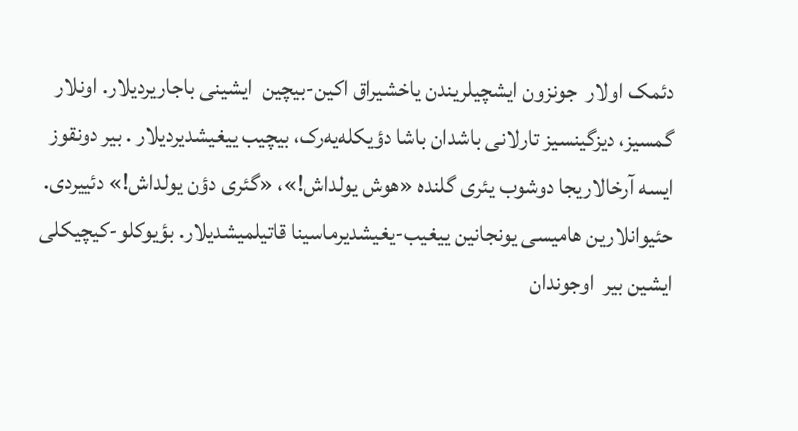دئمک اولار  جونزون ایشچیلریندن یاخشیراق اکین-بیچین  ایشینی باجاریردیلار. اونلار گمسیز، دیزگینسیز تارلانی باشدان باشا دؤیکله‌یه‌رک، بیچیب ییغیشدیردیلار . بیر دونقوز ایسه آرخالاریجا دوشوب یئری گلنده «هوش یولداش!»، «گئری دؤن یولداش!» دئییردی. حئیوانلارین هامیسی یونجانین ییغیب-یغیشدیرماسینا قاتیلمیشدیلار. بؤیوکلو-کیچیکلی ایشین بیر  اوجوندان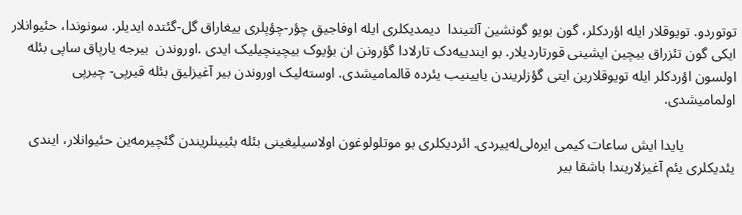توتوردو. تویوقلار ایله اؤردکلر، گون بویو گونشین آلتیندا  دیمدیکلری ایله اوفاجیق چؤر-چؤپلری ییغاراق گل-گئتده ایدیلر. سونوندا، حئیوانلار ایکی گون تئزراق بیچین ایشینی قورتاردیلار. بو ایندییه‌دک تارلادا گؤرونن ان بؤیوک بیچینچیلیک ایدی .اوروندن  بیرجه یارپاق ساپی بئله اولسون اؤردکلر ایله تویوقلارین ایتی گؤزلریندن یایینیب یئرده قالمامیشدی. اوسته‌لیک اوروندن بیر آغیزلیق بئله قیرپی- چیرپی اولمامیشدی.

              یایدا ایش ساعات کیمی ایره‌‌‌لی‌‌له‌‌ییردی. ائردیکلری بو موتلولوغون اولاسیلیغینی بئله بئیینلریندن گئچیرمه‌‌ین حئیوانلار، ایندی یئدیکلری یئم آغیزلاریندا باشقا بیر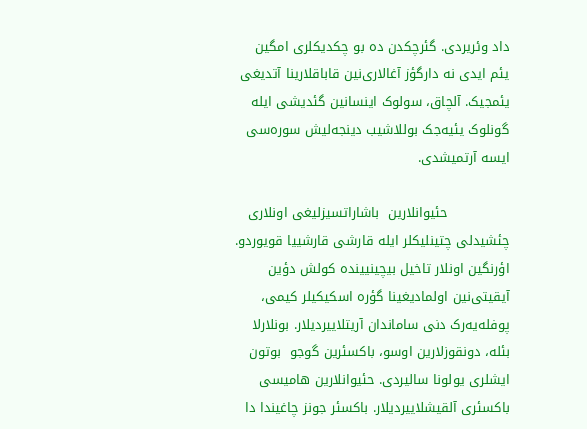داد وئریردی. گئرچکدن ده بو چکدیکلری امگین یئم ایدی نه دارگؤز آغالاری‌نین قاباقلارینا آتدیغی یئمجیک. آلچاق، سولوک اینسانین گئدیشی ایله گونلوک یئیه‌‌جک بوللاشیب دینجه‌لیش سوره‌سی ایسه آرتمیشدی.

              حئیوانلارین  باشاراتسیزلیغی اونلاری چئشیدلی چتینلیکلر ایله قارشی قارشییا قویوردو. اؤرنگین اونلار تاخیل بیچینیینده کولش دؤین آیقیتی‌نین اولمادیغینا گؤره اسکیکیلر کیمی، پوفله‌یه‌رک دنی ساماندان آریتلاییردیلار. بونلار‌لا بئله، دونقوزلارین اوسو، باکسئرین گوجو  بوتون ایشلری یولونا سالیردی. حئیوانلارین هامیسی  باکسئری آلقیشلاییردیلار. باکسئر جونز چاغیندا دا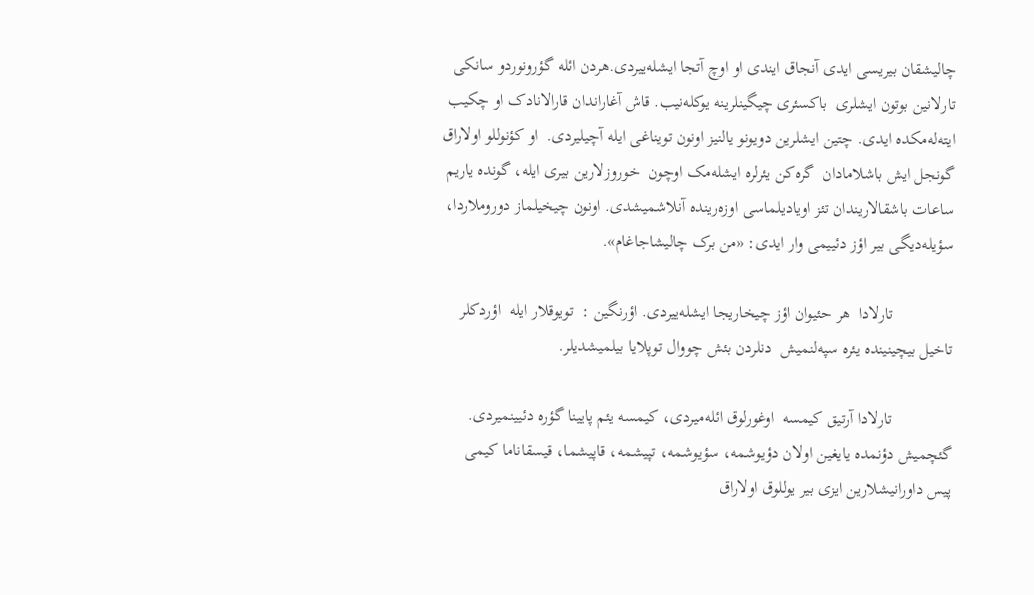چالیشقان بیریسی ایدی آنجاق ایندی او اوچ آتجا ایشله‌‌ییردی.هردن ائله گؤرونوردو سانکی تارلانین بوتون ایشلری  باکسئری چیگینلرینه یوکله‌نیب. قاش آغاراندان قارالانادک او چکیب ایته‌له‌مکده ایدی. چتین ایشلرین دویونو یالنیز اونون تویناغی ایله آچیلیردی.  او کؤنوللو اولاراق گونجل ایش باشلامادان  گره‌کن یئرلره ایشله‌مک اوچون  خوروزلارین بیری ایله، گونده یاریم ساعات باشقالاریندان تئز اویادیلماسی اوزه‌رینده آنلاشمیشدی. اونون چیخیلماز دوروملاردا، سؤیله‌دیگی بیر اؤز دئییمی وار ایدی: «من برک چالیشاجاغام».

              تارلادا  هر حئیوان اؤز چیخاریجا ایشله‌ییردی. اؤرنگین :  تویوقلار ایله  اؤردکلر  تاخیل بیچینینده یئره سپه‌لنمیش  دنلردن بئش چووال توپلایا بیلمیشدیلر.

              تارلادا آرتیق کیمسه  اوغورلوق ائله‌میردی، کیمسه یئم پایینا گؤره دئیینمیردی. گئچمیش دؤنمده یایغین اولان دؤیوشمه، سؤیوشمه، تپیشمه، قاپیشما، قیسقاناما کیمی پیس داورانیشلارین ایزی بیر یوللوق اولاراق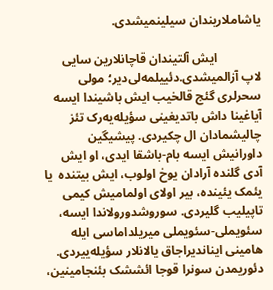یاشاملاریندان سیلینمیشدی.

              ایش آلتیندان قاچانلارین سایی لاپ آزالمیشدی.دئییلمه‌لی‌دیر؛ مولی سحرلری گئج قالخیب ایش باشیندا ایسه آیاغینا داش باتدیغینی سؤیله‌یه‌رک تئز چالیشمادان ال چکیردی. پیشیگین داورانیش ایسه بام-باشقا ایدی، او ایش آدی گلنده آرادان یوخ اولوب، ایش بیتنده  یا یئمک یئینده، بیر اولای اولمامیش کیمی تاپیلیب گلیردی. سوروشدورولاندا ایسه، سئویملی-سئویملی میریلداماسی ایله  هامینی ایناندیراجاق یالانلار سؤیله‌ییردی. دئوریمدن سونرا قوجا ائششک بئنجامینین،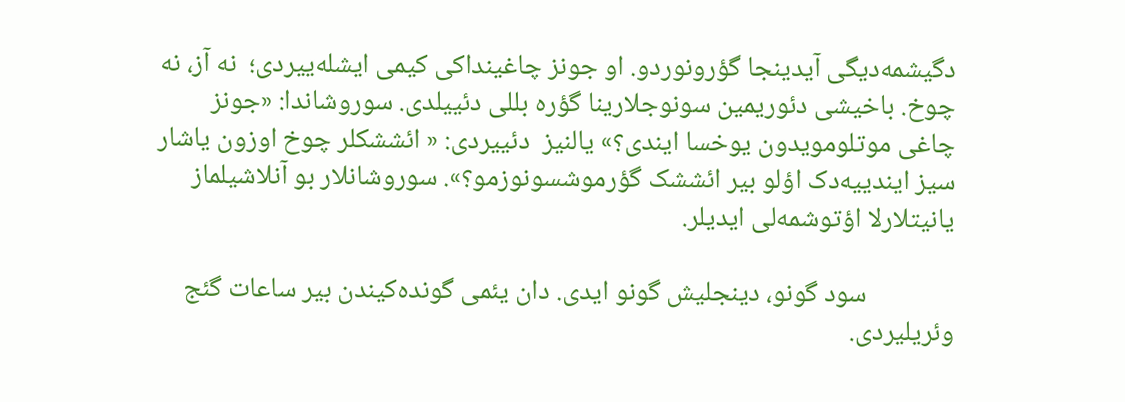دگیشمه‌‌دیگی آیدینجا گؤرونوردو. او جونز چاغینداکی کیمی ایشله‌ییردی؛  نه آز، نه چوخ. باخیشی دئوریمین سونوجلارینا گؤره بللی دئییلدی. سوروشاندا: «جونز چاغی موتلومویدون یوخسا ایندی؟» یالنیز  دئییردی: « ائششکلر چوخ اوزون یاشار سیز ایندییه‌دک اؤلو بیر ائششک گؤرموشسونوزمو؟». سوروشانلار بو آنلاشیلماز یانیتلارلا اؤتوشمه‌لی ایدیلر.

              سود گونو، دینجلیش گونو ایدی. دان یئمی گونده‌کیندن بیر ساعات گئج وئریلیردی.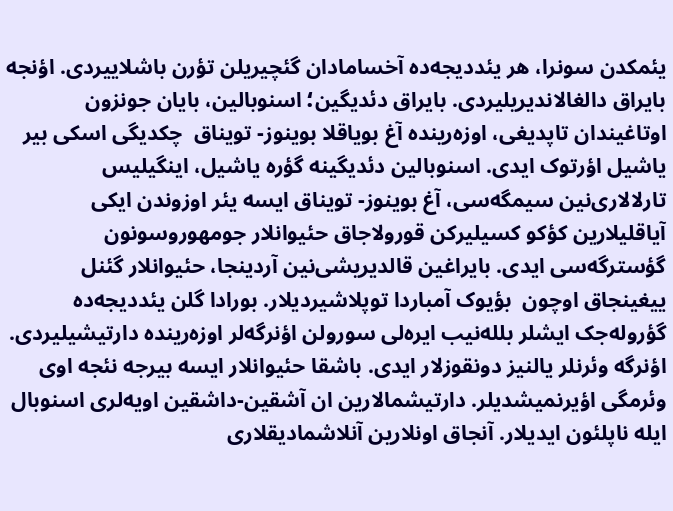یئمکدن سونرا، هر یئددیجه‌ده آخسامادان گئچیریلن تؤرن باشلاییردی. اؤنجه بایراق دالغالاندیریلیردی. بایراق دئدیگین؛ اسنوبالین، بایان جونزون اوتاغیندان تاپدیغی، اوزه‌رینده آغ بویاقلا بوینوز- تویناق  چکدیگی اسکی بیر یاشیل اؤرتوک ایدی. اسنوبالین دئدیگینه گؤره یاشیل، اینگیلیس تارلالاری‌نین سیمگه‌سی، آغ بوینوز- تویناق ایسه یئر اوزوندن ایکی آیاقلیلارین کؤکو کسیلیرکن قورولاجاق حئیوانلار جومهوروسونون گؤسترگه‌سی ایدی. بایراغین قالدیریشی‌نین آردینجا، حئیوانلار گئنل ییغینجاق اوچون  بؤیوک آمباردا توپلاشیردیلار. بورادا گلن یئددیجه‌ده گؤروله‌جک ایشلر بلله‌نیب ایره‌لی سورولن اؤنرگه‌لر اوزه‌رینده دارتیشیلیردی. اؤنرگه وئرنلر یالنیز دونقوزلار ایدی. باشقا حئیوانلار ایسه بیرجه نئجه اوی وئرمگی اؤیرنمیشدیلر. دارتیشمالارین ان آشقین-داشقین اویه‌لری اسنوبال ایله ناپلئون ایدیلار. آنجاق اونلارین آنلاشمادیقلاری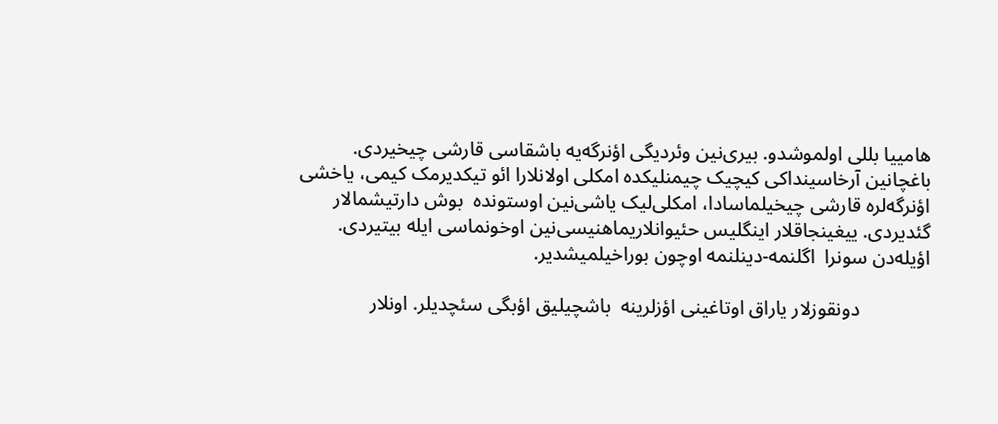هامییا بللی اولموشدو. بیری‌نین وئردیگی اؤنرگه‌یه باشقاسی قارشی چیخیردی. باغچانین آرخاسینداکی کیچیک چیمنلیکده امکلی اولانلارا ائو تیکدیرمک کیمی، یاخشی اؤنرگه‌لره قارشی چیخیلماسادا، امکلی‌لیک یاشی‌نین اوستونده  بوش دارتیشمالار گئدیردی. ییغینجاقلار اینگلیس حئیوانلاریماهنیسی‌نین اوخونماسی ایله بیتیردی. اؤیله‌دن سونرا  اگلنمه-دینلنمه اوچون بوراخیلمیشدیر.

              دونقوزلار یاراق اوتاغینی اؤزلرینه  باشچیلیق اؤبگی سئچدیلر. اونلار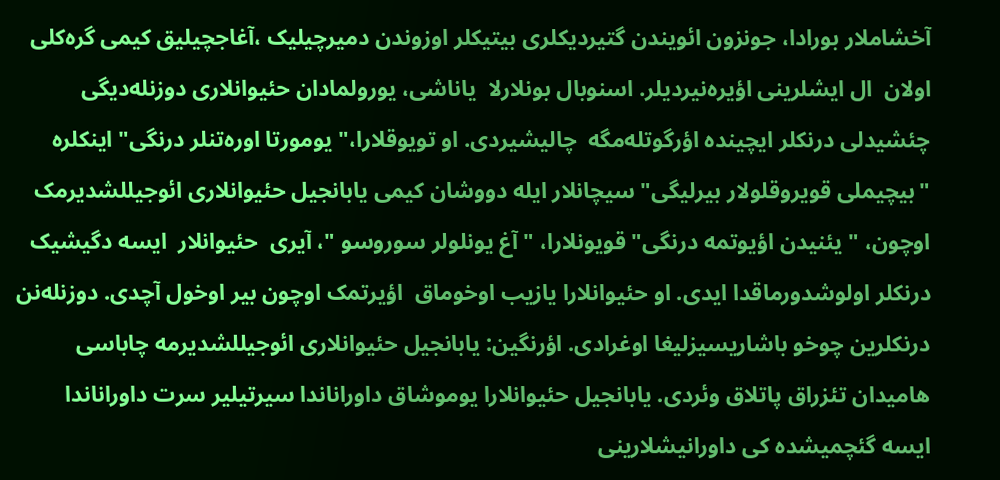آخشاملار بورادا، جونزون ائویندن گتیردیکلری بیتیکلر اوزوندن دمیرچیلیک ،آغاجچیلیق کیمی گره‌کلی اولان  ال ایشلرینی اؤیره‌نیردیلر. اسنوبال بونلارلا  یاناشی، یورولمادان حئیوانلاری دوزنله‌دیگی چئشیدلی درنکلر ایچینده اؤرگوتله‌مگه  چالیشیردی. او تویوقلارا،" یومورتا اوره‌تنلر درنگی" اینکلره "بیچیملی قویروقلولار بیرلیگی" سیچانلار ایله دووشان کیمی یابانجیل حئیوانلاری ائوجیللشدیرمک اوچون، " یئنیدن اؤیوتمه درنگی" قویونلارا، " آغ یونلولر سوروسو "، آیری  حئیوانلار  ایسه دگیشیک درنکلر اولوشدورماقدا ایدی. او حئیوانلارا یازیب اوخوماق  اؤیرتمک اوچون بیر اوخول آچدی. دوزنله‌نن درنکلرین چوخو باشاریسیزلیغا اوغرادی. اؤرنگین: یابانجیل حئیوانلاری ائوجیللشدیرمه چاباسی هامیدان تئزراق پاتلاق وئردی. یابانجیل حئیوانلارا یوموشاق داوراناندا سیرتیلیر سرت داوراناندا ایسه گئچمیشده کی داورانیشلارینی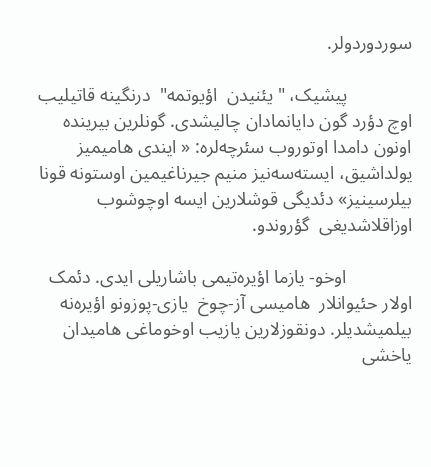سوردوردولر.

              پیشیک، " یئنیدن  اؤیوتمه"  درنگینه قاتیلیب اوچ دؤرد گون دایانمادان چالیشدی. گونلرین بیرینده اونون دامدا اوتوروب سئرچه‌لره: « ایندی هامیمیز یولداشیق، ایسته‌سه‌نیز منیم جیرناغیمین اوستونه قونا بیلرسینیز» دئدیگی قوشلارین ایسه اوچوشوب  اوزاقلاشدیغی  گؤروندو.

              اوخو- یازما اؤیره‌تیمی باشاریلی ایدی. دئمک اولار حئیوانلار  هامیسی آز-چوخ  یازی-پوزونو اؤیره‌نه بیلمیشدیلر. دونقوزلارین یازیب اوخوماغی هامیدان یاخشی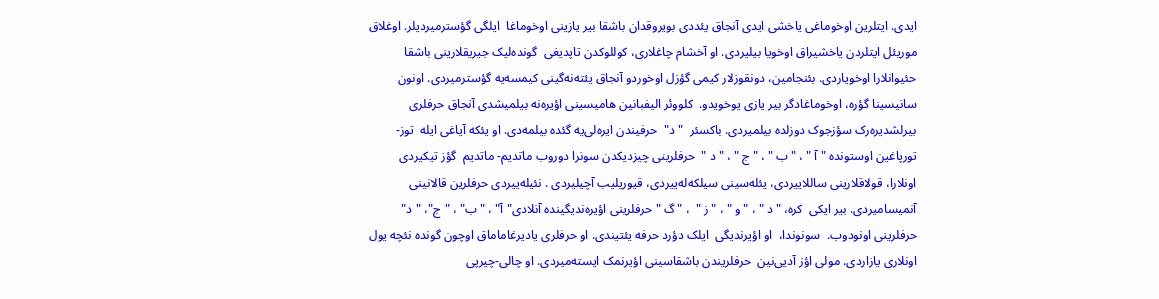ایدی. ایتلرین اوخوماغی یاخشی ایدی آنجاق یئددی بویروقدان باشقا بیر یازینی اوخوماغا  ایلگی گؤسترمیردیلر. اوغلاق موریئل ایتلردن یاخشیراق اوخویا بیلیردی. او آخشام چاغلاری، کوللوکدن تاپدیغی  گونده‌لیک جیریقلارینی باشقا حئیوانلارا اوخویاردی. بئنجامین، دونقوزلار کیمی گؤزل اوخوردو آنجاق یئته‌نه‌گینی کیمسه‌یه گؤسترمیردی. اونون سانیسینا گؤره، اوخوماغادگر بیر یازی یوخویدو.  کلووئر الیفبانین هامیسینی اؤیره‌نه بیلمیشدی آنجاق حرفلری بیرلشدیره‌رک سؤزجوک دوزلده بیلمیردی. باکسئر  "د"  حرفیندن ایره‌لی‌یه گئده بیلمه‌دی. او یئکه آیاغی ایله  توز-تورپاغین اوستونده " آ " ، "ب " ، " ج " ، " د "  حرفلرینی چیزدیکدن سونرا دوروب ماتدیم- ماتدیم  گؤز تیکیردی اونلارا، قولاقلارینی ساللاییردی، یئله‌سینی سیلکه‌له‌ییردی، قیوریلیب آچیلیردی . نئیله‌ییردی حرفلرین قالانینی آنمیسامیردی. بیر ایکی  کره، " د " ، " و " ، " ز "  ، " گ " حرفلرینی اؤیره‌ندیگینده آنلادی"آ" ، "ب" ، "ج"، "د"   حرفلرینی اونودوب.  سونوندا،  او اؤیرندیگی  ایلک دؤرد حرفه یئتیندی. او حرفلری یادیرغاماماق اوچون گونده نئچه یول اونلاری یازاردی. مولی اؤز آدیی‌نین  حرفلریندن باشقاسینی اؤیرنمک ایسته‌میردی. او چالی-چیرپی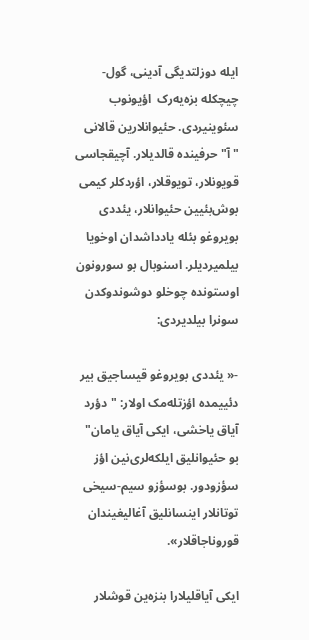ایله دوزلتدیگی آدینی، گول-چیچکله بزه‌یه‌رک  اؤیونوب سئوینیردی. حئیوانلارین قالانی "آ‌" حرفینده قالدیلار. آچیقجاسی  قویونلار، تویوقلار، اؤردکلر کیمی  بوش‌بئیین حئیوانلار، یئددی بویروغو بئله یادداشدان اوخویا بیلمیردیلر. اسنوبال بو سورونون اوستونده چوخلو دوشوندوکدن سونرا بیلدیردی:

-« یئددی بویروغو قیساجیق بیر دئییمده اؤزتله‌مک اولار: "دؤرد  آیاق یاخشی، ایکی آیاق یامان"  بو حئیوانلیق ایلکه‌لری‌نین اؤز سؤزودور. بوسؤزو سیم-سیخی توتانلار اینسانلیق آغالیغیندان قوروناجاقلار».

ایکی آیاقلیلارا بنزه‌ین قوشلار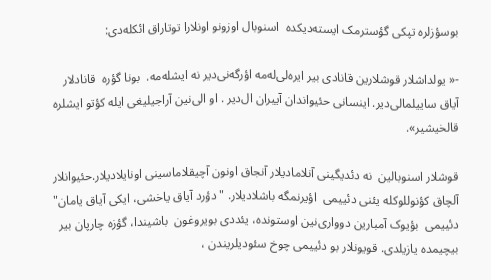بوسؤزلره تپکی گؤسترمک ایسته‌دیکده  اسنوبال اوزونو اونلارا توتاراق ائکله‌دی:

-« یولداشلار قوشلارین قانادی بیر ایره‌لی‌له‌مه اؤرگه‌نی‌دیر نه ایشله‌مه.  بونا گؤره  قانادلار آیاق ساییلمالی‌دیر. اینسانی حئیواندان آییران ال‌دیر . او الی‌نین آراجیلیغی ایله کؤتو ایشلره قالخیشیر».

قوشلار اسنوبالین  نه دئدیگینی آنلامادیلار آنجاق اونون آچیقلاماسینی اونایلادیلار.حئیوانلار آلچاق کؤنوللوکله یئنی دئییمی  اؤیرنمگه باشلادیلار. "دؤرد آیاق یاخشی، ایکی آیاق یامان" دئییمی  بؤیوک آمبارین دوواری‌نین اوستونده، یئددی بویروغون  باشیندا، گؤزه چارپان بیر بیچیمده یازیلدی. قویونلار بو دئییمی چوخ سئودیلریندن ،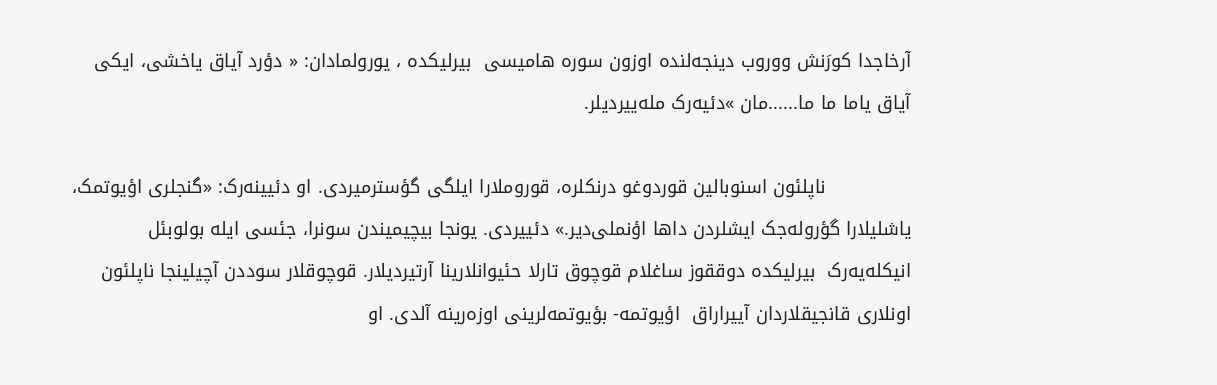آرخاجدا کورَنش ووروب دینجه‌لنده اوزون سوره هامیسی  بیرلیکده ، یورولمادان: « دؤرد آیاق یاخشی، ایکی آیاق یاما ما ما......مان »دئیه‌رک مله‌ییردیلر.

              ناپلئون اسنوبالین قوردوغو درنکلره، قوروملارا ایلگی گؤسترمیردی. او دئیینه‌رک: «گنجلری اؤیوتمک، یاشلیلارا گؤروله‌جک ایشلردن داها اؤنملی‌دیر.» دئییردی. یونجا بیچیمیندن سونرا، جئسی ایله بولوبئل انیکله‌یه‌رک  بیرلیکده دوققوز ساغلام قوچوق تارلا حئیوانلارینا آرتیردیلار. قوچوقلار سوددن آچیلینجا ناپلئون اونلاری قانجیقلاردان آییراراق  اؤیوتمه- بؤیوتمه‌لرینی اوزه‌رینه آلدی. او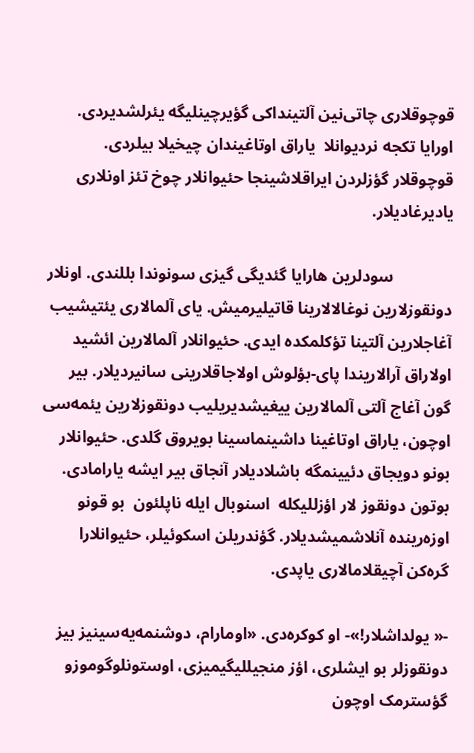قوچوقلاری چاتی‌نین آلتینداکی گؤیرچینلیگه یئرلشدیردی. اورایا تکجه نردیوانلا  یاراق اوتاغیندان چیخیلا بیلردی. قوچوقلار گؤزلردن ایراقلاشینجا حئیوانلار چوخ تئز اونلاری یادیرغادیلار.

              سودلرین هارایا گئدیگی گیزی سونوندا بللندی. اونلار دونقوزلارین نوغالالارینا قاتیلیرمیش. یای آلمالاری یئتیشیب آغاجلارین آلتینا تؤکلمکده ایدی. حئیوانلار آلمالارین ائشید اولاراق آرالاریندا پای-بؤلوش اولاجاقلارینی سانیردیلار. بیر گون آغاج آلتی آلمالارین ییغیشدیریلیب دونقوزلارین یئمه‌سی اوچون، یاراق اوتاغینا داشینماسینا بویروق گلدی. حئیوانلار بونو دویجاق دئیینمگه باشلادیلار آنجاق بیر ایشه یارامادی. بوتون دونقوز لار اؤزللیکله  اسنوبال ایله ناپلئون  بو قونو اوزه‌رینده آنلاشمیشدیلار. گؤندریلن اسکوئیلر، حئیوانلارا گره‌کن آچیقلامالاری یاپدی.

-« یولداشلار!»- او کوکره‌دی. «اومارام، دوشنمه‌یه‌سینیز بیز دونقوزلر بو ایشلری، اؤز منجیللیگیمیزی، اوستونلوگوموزو گؤسترمک اوچون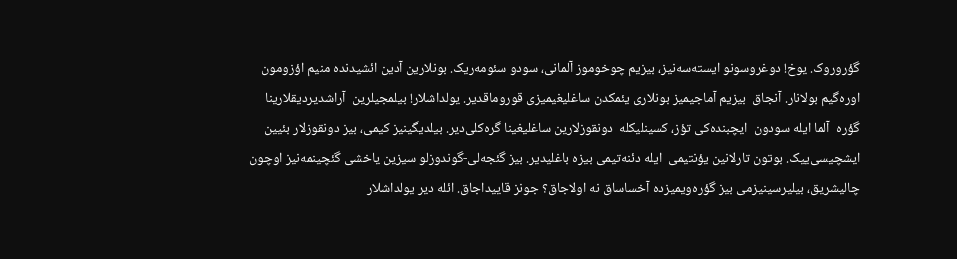گؤروروک. یوخ! دوغروسونو ایسته‌سه‌نیز، بیزیم چوخوموز آلمانی، سودو سئومه‌ریک. بونلارین آدین ائشیدنده منیم اؤزومون اوره‌گیم بولانار. آنجاق  بیزیم آماجیمیز بونلاری یئمکدن ساغلیغیمیزی قوروماقدیر. یولداشلار! بیلمجیلرین  آراشدیردیقلارینا گؤره  آلما ایله سودون  ایچبنده‌کی تؤز، کسینلیکله  دونقوزلارین ساغلیغینا گره‌کلی‌دیر. بیلدیگینیز کیمی، بیز دونقوزلار بئیین ایشچیسی‌ییک. بوتون تارلانین یؤنتیمی  ایله دئنه‌تیمی بیزه باغلیدیر. بیز گئجه‌لی-گوندوزلو سیزین یاخشی گئچینمه‌نیز اوچون چالیشریق، بیلیرسینیزمی بیز گؤره‌ویمیزده آخساساق نه اولاجاق؟ جونز قاییداجاق. ائله دیر یولداشلار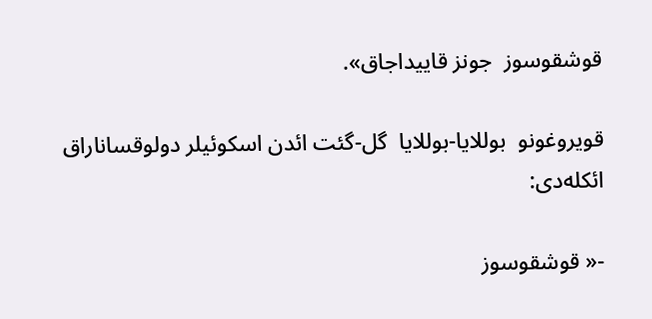قوشقوسوز  جونز قاییداجاق».

قویروغونو  بوللایا-بوللایا  گل-گئت ائدن اسکوئیلر دولوقساناراق ائکله‌دی:

-« قوشقوسوز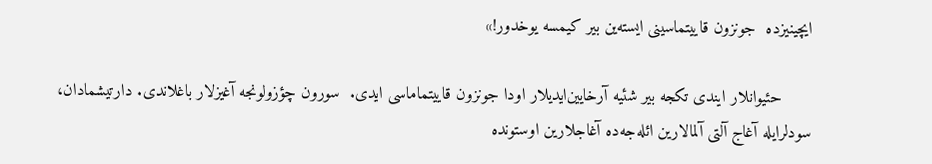ایچینیزده  جونزون قاییتماسینی ایسته‌ین بیر کیمسه یوخدور!»

      حئیوانلار ایندی تکجه بیر شئیه آرخایین‌ایدیلار اودا جونزون قاییتماماسی ایدی.  سورون چؤزولونجه آغیزلار باغلاندی. دارتیشمادان، سودلرایله آغاج آلتی آلمالارین ائله‌جه‌ده آغاجلارین اوستونده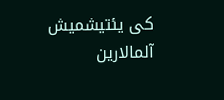کی یئتیشمیش  آلمالارین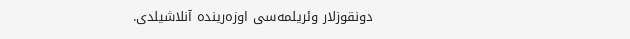دونقوزلار وئریلمه‌سی اوزه‌رینده آنلاشیلدی.